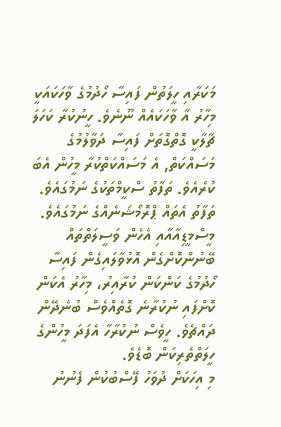މަކަރާއި ހީލަތުން ފައިސާ ހޯދުމުގެ ވާހަކައަކީ މިހާރު އާ ވާހަކައެއް ނޫނެވެ. ހީނުކުރާ ކަހަލަ ޗާލާކީ ގޮތްގޮތަށް ފައިސާ ދަވާލުމުގެ މަސައްކަތް, އެ މަސައްކަތްކުރާ މީހުން އެބަ ކުރެއެވެ. ތަފާތު ސްކީމްތަކުގެ ނަމުގައެވެ. ތަފާތު އެތައް ޕްރޮމޯޝަނެއްގެ ނަމުގައެވެ. މީސްމީޑިއާއާއި އެހެން ވަސީލަތްތައް ބޭނުންކޮށްގެން އޮޅުވާލައިގެން ފައިސާ ހޯދުމުގެ ކަންކަން ކުރާއިރު، މިހާރު އެކަން ކޮށްފައި ނުކުރާނެ ގޮތެއްވެސް ބުނެދޭން ދައްޗެވެ. ހީވެސް ނުކުރާހާ އެފަދަ މީހުންގެ ހީލަތްތެރިކަން ބޮޑެވެ.
މި އިހަކަށް ދުވަހު ފޭސްބުކުން ފެނުނު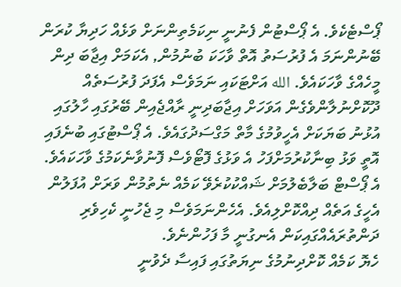ޕޯސްޓެކެވެ. އެ ޕޯސްޓުން ފެނުނީ ނިކަމެތިންނަށް ވަޅެއް ހަދިޔާ ކުރަން ބޭނުންނަމަ އެ ފުރުސަތު އޮތް ވާހަކަ ބުނުމުން, އެކަމަށް އިޖާބަ ދިން މީހެއްގެ ވާހަކައެވެ. الله އަށްޓަކައި ނަމަވެސް އެފަދަ ފުރުސަތެއް ދޫކޮށްނުލާންވެގެން އަވަހަށް އިޖާބަދިނީ ރާއްޖެއިން ބޭރުގައި ހާލުގައި އުޅުނު ބަޔަކަށް އެހީވުމުގެ މާތް މަގްސަދުގައެވެ. އެ ޕޯސްޓުގައި ބުނެފައި އޮތީ ވަޅު ބިނާކުރުމަށްފަހު އެ ވަޅުގެ ފޮޓޯވެސް ފޮނުވާނެކަމުގެ ވާހަކައެވެ. އެ ޕޯސްޓް ބަލާބެލުމަށް ޝައްކުކުރެވޭ ކަމެއް ނެތުމުން ވަރަށް އުފަލުން އެހީގެ އަތެއް ދިއްކޮށްލިއެވެ. އެހެންނަމަވެސް މި ޖެހުނީ ކެހިވެރި ދަންތުރައެއްގައިކަން އެނގުނީ މާ ފަހުންނެވެ.
ހެޔޮ ކަމެއް ކޮށްދިނުމުގެ ނިޔަތުގައި ފައިސާ ދެވުނީ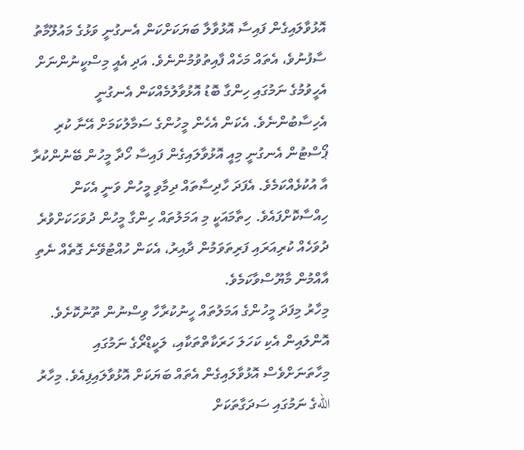އޮޅުވާލައިގެން ފައިސާ އޮޅުވާލާ ބަޔަކަށްކަން އެނގުނީ ވަޅުގެ މައުލޫމާތު ސާފުނުވެ، އެތައް މަހެއް ފާއިތުވުމުންނެވެ. އަދި އެއީ މިސްކީނުންނަށް އެހީވުމުގެ ނަމުގައި ހިންގާ ބޮޑު އޮޅުވާލުމެއްކަން އެނގުނީ އެހިސާބުންނެވެ. އެކަން އެހެން މީހުންގެ ސަމާލުކަމަށް އޭނާ ކުރި ޕޯސްޓުން އެނގުނީ މިއީ އޮޅުވާލައިގެން ފައިސާ ހޯދާ މީހުން ބޭނުންކުރާ އާ އުކުޅެއްކަމެވެ. އެފަދަ ހާދިސާތައް ދިމާވި މީހުން ވަނީ އެކަން ހިއްސާކޮށްފައެވެ. ހިތާމައަކީ މި އަމަލުތައް ހިންގާ މީހުން ދުވަހަކަށްވުރެ ދުވަހެއް ކުރިއަރައި ފަރިތަވަމުން ދާއިރު، އެކަން ހުއްޓުވޭނެ ގޮތެއް ނެތި އާއްމުން މާޔޫސްވާކަމެވެ.
މިހާރު މިފަދަ މީހުންގެ އަމަލުތައް ހީނުކުރާހާ ވިސްނުން ތޫނުކޮށެވެ. އޮންލައިން އެކި ކަހަލަ ހަރަކާތްތަކާއި، ލަކީޑްރޯގެ ނަމުގައި މިހާތަނަށްވެސް އޮޅުވާލައިގެން އެތައް ބަޔަކަށް އޮޅުވާލައިފިއެވެ. މިހާރު اللهގެ ނަމުގައި ސަދަގާތަކަށް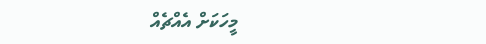މީހަކަށް އެއްޗެއް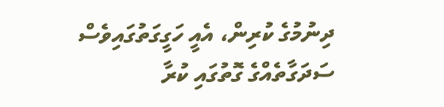ދިނުމުގެ ކުރިން، އެއީ ހަގީގަތުގައިވެސް ސަދަގާތެއްގެ ގޮތުގައި ކުރާ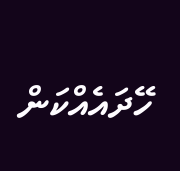ހޭދައެއްކަން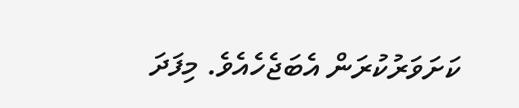ކަށަވަރުކުރަން އެބަޖެހެއެވެ. މިފަދަ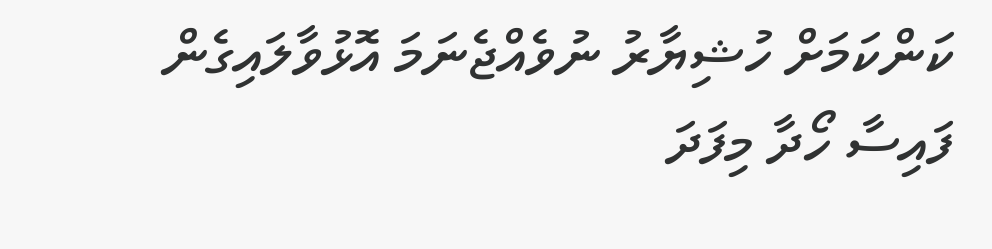ކަންކަމަށް ހުޝިޔާރު ނުވެއްޖެނަމަ އޮޅުވާލައިގެން ފައިސާ ހޯދާ މިފަދަ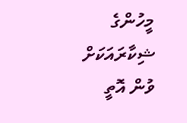މީހުންގެ ޝިކާރައަކަށް ވުން އޮތީ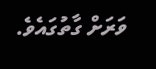ވަރަށް ގާތުގައެވެ.